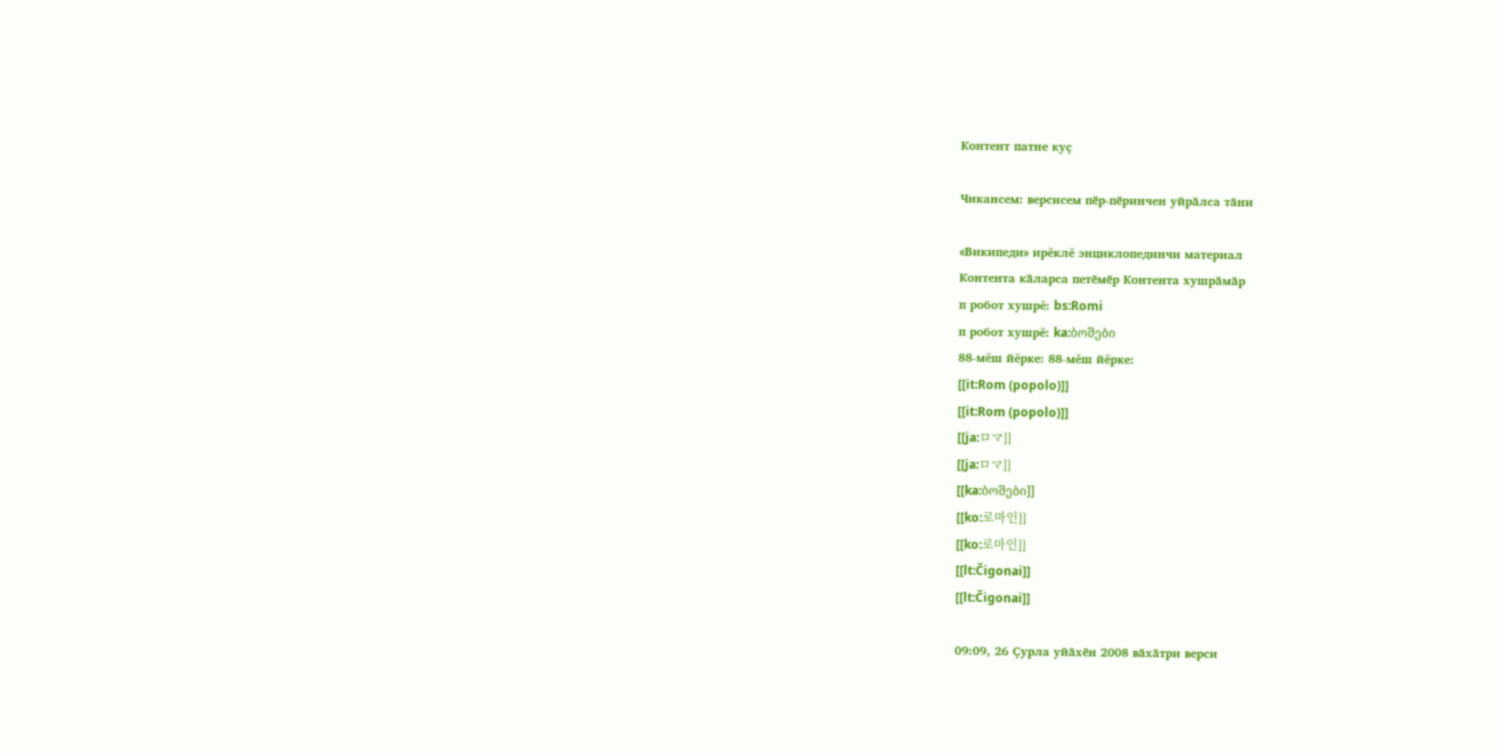Контент патне куҫ

Чикансем: версисем пӗр-пӗринчен уйрӑлса тӑни

«Википеди» ирĕклĕ энциклопединчи материал
Контента кӑларса петӗмӗр Контента хушрӑмӑр
п робот хушрĕ: bs:Romi
п робот хушрĕ: ka:ბოშები
88-мĕш йĕрке: 88-мĕш йĕрке:
[[it:Rom (popolo)]]
[[it:Rom (popolo)]]
[[ja:ロマ]]
[[ja:ロマ]]
[[ka:ბოშები]]
[[ko:로마인]]
[[ko:로마인]]
[[lt:Čigonai]]
[[lt:Čigonai]]

09:09, 26 Ҫурла уйӑхӗн 2008 вӑхӑтри верси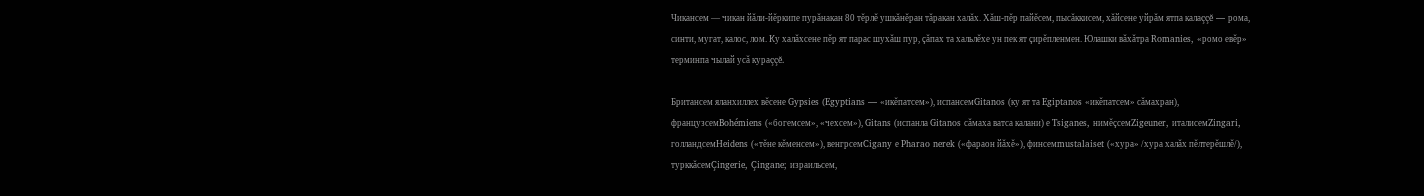Чикансем — чикан йăли-йĕркипе пурăнакан 80 тĕрлĕ ушкăнĕран тăракан халăх. Хăш-пĕр пайĕсем, пысăккисем, хăйсене уйрăм ятпа калаççĕ — рома, синти, мугат, калос, лом. Ку халăхсене пĕр ят парас шухăш пур, çăпах та хальлĕхе ун пек ят çирĕпленмен. Юлашки вăхăтра Romanies, «ромо евĕр» терминпа чылай усă кураççĕ.

Британсем яланхиллех вĕсене Gypsies (Egyptians — «икĕпатсем»), испансемGitanos (ку ят та Egiptanos «икĕпатсем» сăмахран), французсемBohémiens («богемсем», «чехсем»), Gitans (испанла Gitanos сăмаха ватса калани) е Tsiganes, нимĕçсемZigeuner, италисемZingari, голландсемHeidens («тĕне кĕменсем»), венгрсемCigany е Pharao nerek («фараон йăхĕ»), финсемmustalaiset («хура» /хура халăх пĕлтерĕшлĕ/), турккăсемÇingerie, Çingane; израильсем,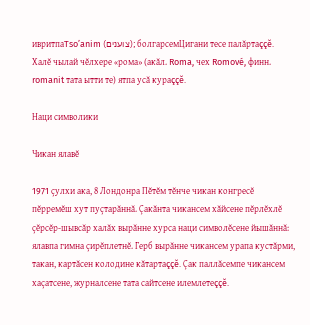ивритпаTso’anim (צוענים); болгарсемЦигани тесе палăртаççĕ. Халĕ чылай чĕлхере «рома» (акăл. Roma, чех Romové, финн. romanit тата ытти те) ятпа усă кураççĕ.

Наци символики

Чикан ялавĕ

1971 çулхи ака, 8 Лондонра Пĕтĕм тĕнче чикан конгресĕ пĕрремĕш хут пуçтарăннă. Çакăнта чикансем хăйсене пĕрлĕхлĕ çĕрсĕр-шывсăр халăх вырăнне хурса наци символĕсене йышăннă: ялавпа гимна çирĕплетнĕ. Герб вырăнне чикансем урапа кустăрми, такан, картăсен колодине кăтартаççĕ. Çак паллăсемпе чикансем хаçатсене, журналсене тата сайтсене илемлетеççĕ.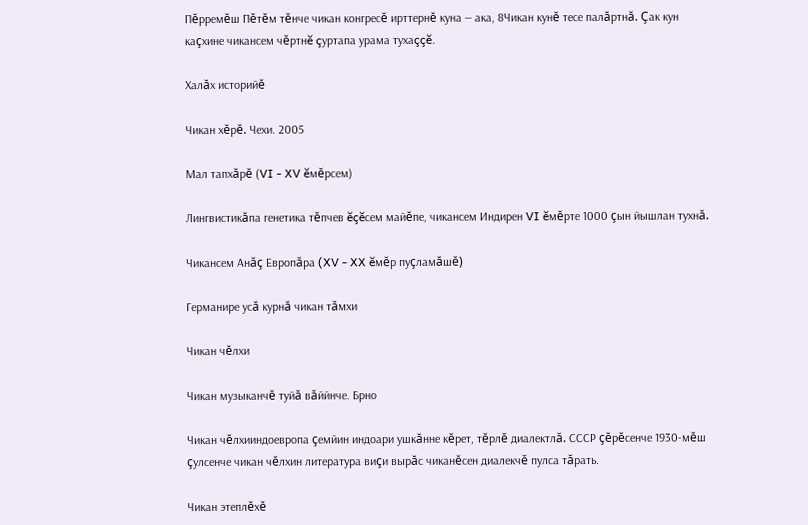Пĕрремĕш Пĕтĕм тĕнче чикан конгресĕ ирттернĕ куна — ака, 8Чикан кунĕ тесе палăртнă. Çак кун каçхине чикансем чĕртнĕ çуртапа урама тухаççĕ.

Халăх историйĕ

Чикан хĕрĕ. Чехи. 2005

Мал тапхăрĕ (VI - XV ĕмĕрсем)

Лингвистикăпа генетика тĕпчев ĕçĕсем майĕпе, чикансем Индирен VI ĕмĕрте 1000 çын йышлан тухнă.

Чикансем Анăç Европăра (XV - XX ĕмĕр пуçламăшĕ)

Германире усă курнă чикан тăмхи

Чикан чĕлхи

Чикан музыканчĕ туйă вăййнче. Брно

Чикан чĕлхииндоевропа çемйин индоари ушкăнне кĕрет, тĕрлĕ диалектлă. СССР çĕрĕсенче 1930-мĕш çулсенче чикан чĕлхин литература виçи вырăс чиканĕсен диалекчĕ пулса тăрать.

Чикан этеплĕхĕ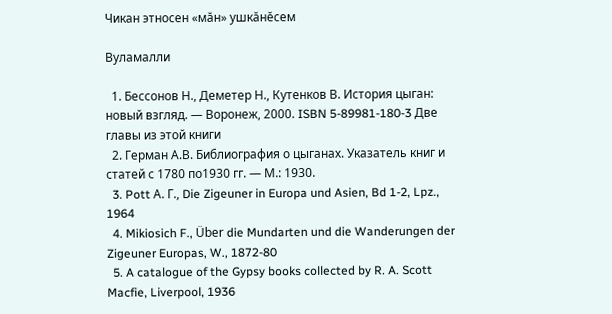Чикан этносен «мăн» ушкăнĕсем

Вуламалли

  1. Бессонов Н., Деметер Н., Кутенков В. История цыган: новый взгляд. — Воронеж, 2000. ISBN 5-89981-180-3 Две главы из этой книги
  2. Герман А.В. Библиография о цыганах. Указатель книг и статей с 1780 по1930 гг. — М.: 1930.
  3. Pott А. Г., Die Zigeuner in Europa und Asien, Bd 1-2, Lpz., 1964
  4. Mikiosich F., Über die Mundarten und die Wanderungen der Zigeuner Europas, W., 1872-80
  5. A catalogue of the Gypsy books collected by R. A. Scott Macfie, Liverpool, 1936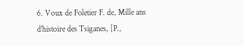6. Voux de Foletier F. de, Mille ans d’histoire des Tsiganes, [P.,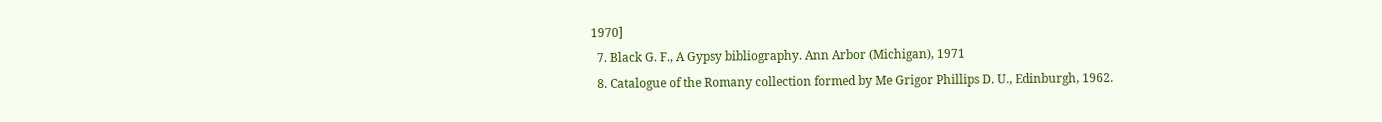1970]
  7. Black G. F., A Gypsy bibliography. Ann Arbor (Michigan), 1971
  8. Catalogue of the Romany collection formed by Me Grigor Phillips D. U., Edinburgh, 1962.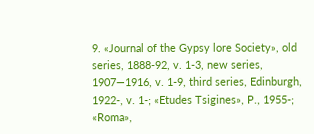9. «Journal of the Gypsy lore Society», old series, 1888-92, v. 1-3, new series, 1907—1916, v. 1-9, third series, Edinburgh, 1922-, v. 1-; «Etudes Tsigines», P., 1955-; «Roma»,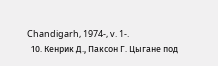Chandigarh, 1974-, v. 1-.
  10. Кенрик Д., Паксон Г. Цыгане под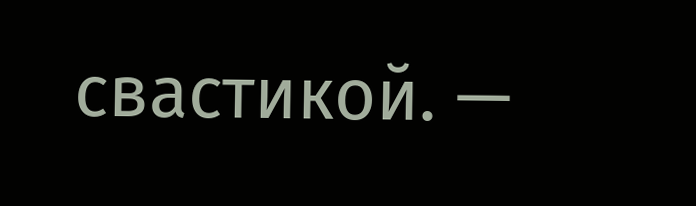свастикой. —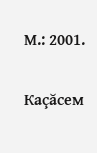М.: 2001.

Каçăсем